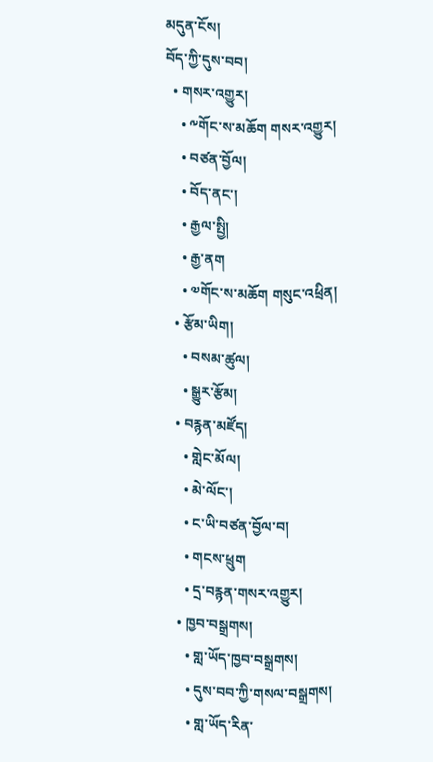མདུན་ངོས།
བོད་ཀྱི་དུས་བབ།
  • གསར་འགྱུར།
    • ༸གོང་ས་མཆོག གསར་འགྱུར།
    • བཙན་བྱོལ།
    • བོད་ནང་།
    • རྒྱལ་སྤྱི།
    • རྒྱ་ནག
    • ༧གོང་ས་མཆོག གསུང་འཕྲིན།
  • རྩོམ་ཡིག།
    • བསམ་ཚུལ།
    • སྒྱུར་རྩོམ།
  • བརྙན་མཛོད།
    • གླེང་མོལ།
    • མེ་ལོང་།
    • ང་ཡི་བཙན་བྱོལ་བ།
    • གངས་ཕྲུག
    • དྲ་བརྙན་གསར་འགྱུར།
  • ཁྱབ་བསྒྲགས།
    • གླ་ཡོད་ཁྱབ་བསྒྲགས།
    • དུས་བབ་ཀྱི་གསལ་བསྒྲགས།
    • གླ་ཡོད་རིན་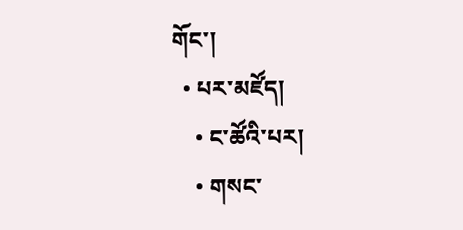གོང་།
  • པར་མཛོད།
    • ང་ཚོའི་པར།
    • གསང་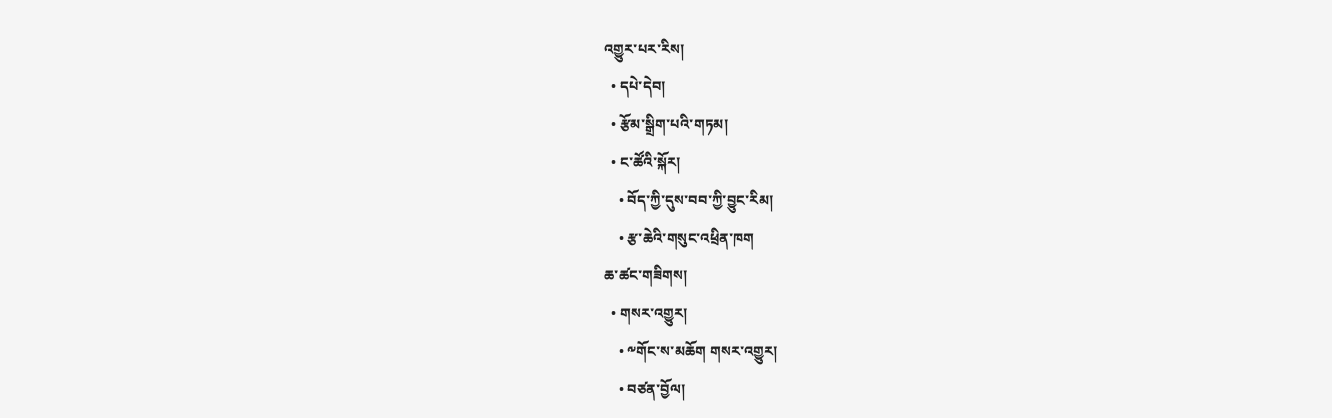འགྱུར་པར་རིས།
  • དཔེ་དེབ།
  • རྩོམ་སྒྲིག་པའི་གཏམ།
  • ང་ཚོའི་སྐོར།
    • བོད་ཀྱི་དུས་བབ་ཀྱི་བྱུང་རིམ།
    • རྩ་ཆེའི་གསུང་འཕྲིན་ཁག
ཆ་ཚང་གཟིགས།
  • གསར་འགྱུར།
    • ༸གོང་ས་མཆོག གསར་འགྱུར།
    • བཙན་བྱོལ།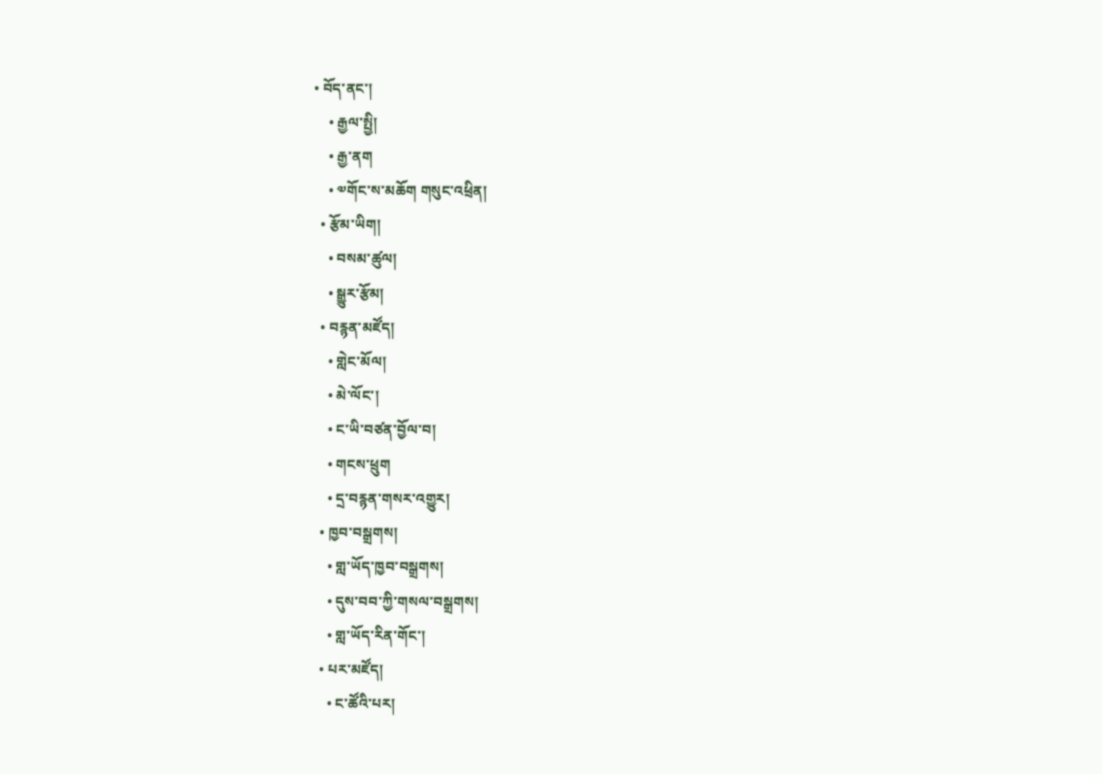• བོད་ནང་།
    • རྒྱལ་སྤྱི།
    • རྒྱ་ནག
    • ༧གོང་ས་མཆོག གསུང་འཕྲིན།
  • རྩོམ་ཡིག།
    • བསམ་ཚུལ།
    • སྒྱུར་རྩོམ།
  • བརྙན་མཛོད།
    • གླེང་མོལ།
    • མེ་ལོང་།
    • ང་ཡི་བཙན་བྱོལ་བ།
    • གངས་ཕྲུག
    • དྲ་བརྙན་གསར་འགྱུར།
  • ཁྱབ་བསྒྲགས།
    • གླ་ཡོད་ཁྱབ་བསྒྲགས།
    • དུས་བབ་ཀྱི་གསལ་བསྒྲགས།
    • གླ་ཡོད་རིན་གོང་།
  • པར་མཛོད།
    • ང་ཚོའི་པར།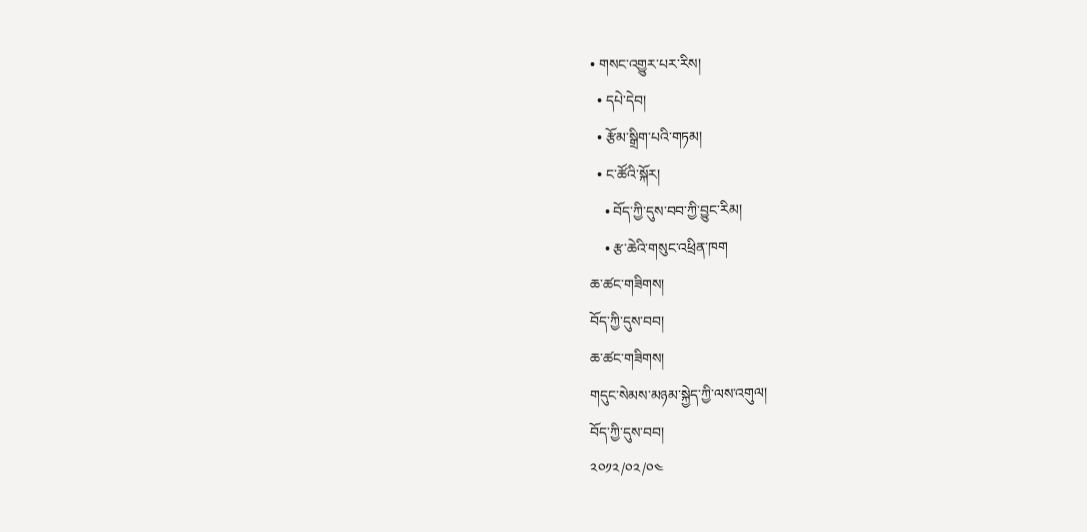• གསང་འགྱུར་པར་རིས།
  • དཔེ་དེབ།
  • རྩོམ་སྒྲིག་པའི་གཏམ།
  • ང་ཚོའི་སྐོར།
    • བོད་ཀྱི་དུས་བབ་ཀྱི་བྱུང་རིམ།
    • རྩ་ཆེའི་གསུང་འཕྲིན་ཁག
ཆ་ཚང་གཟིགས།
བོད་ཀྱི་དུས་བབ།
ཆ་ཚང་གཟིགས།
གདུང་སེམས་མཉམ་སྐྱེད་ཀྱི་ལས་འགུལ།
བོད་ཀྱི་དུས་བབ།
༢༠༡༢/༠༢/༠༤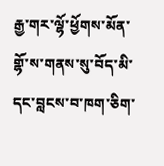རྒྱ་གར་ལྷོ་ཕྱོགས་མོན་གྷོ་ས་གནས་སུ་བོད་མི་དང་བླངས་བ་ཁག་ཅིག་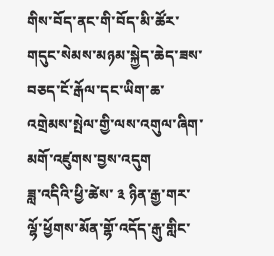གིས་བོད་ནང་གི་བོད་མི་ཚོར་གདུང་སེམས་མཉམ་སྐྱེད་ཆེད་ཟས་བཅད་ངོ་རྒོལ་དང་ཡིག་ཆ་འགྲེམས་སྤེལ་གྱི་ལས་འགུལ་ཞིག་མགོ་འཛུགས་བྱས་འདུག
ཟླ་འདིའི་ཕྱི་ཚེས་ ༣ ཉིན་རྒྱ་གར་ལྷོ་ཕྱོགས་མོན་གྷོ་འདོད་རྒུ་གླིང་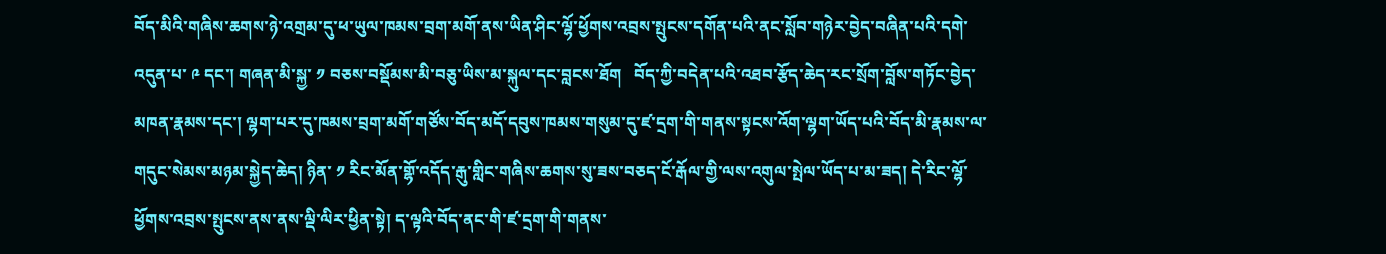བོད་མིའི་གཞིས་ཆགས་ཉེ་འགྲམ་དུ་ཕ་ཡུལ་ཁམས་བྲག་མགོ་ནས་ཡིན་ཤིང་ལྷོ་ཕྱོགས་འབྲས་སྤུངས་དགོན་པའི་ནང་སློབ་གཉེར་བྱེད་བཞིན་པའི་དགེ་འདུན་པ་ ༩ དང་། གཞན་མི་སྐྱ་ ༡ བཅས་བསྡོམས་མི་བཅུ་ཡིས་མ་སྐུལ་དང་བླངས་ཐོག   བོད་ཀྱི་བདེན་པའི་འཐབ་རྩོད་ཆེད་རང་སྲོག་བློས་གཏོང་བྱེད་མཁན་རྣམས་དང་། ལྷག་པར་དུ་ཁམས་བྲག་མགོ་གཙོས་བོད་མདོ་དབུས་ཁམས་གསུམ་དུ་ཛ་དྲག་གི་གནས་སྟངས་འོག་ལྷག་ཡོད་པའི་བོད་མི་རྣམས་ལ་གདུང་སེམས་མཉམ་སྐྱེད་ཆེད། ཉིན་ ༡ རིང་མོན་གྷོ་འདོད་རྒུ་གླིང་གཞིས་ཆགས་སུ་ཟས་བཅད་ངོ་རྒོལ་གྱི་ལས་འགུལ་སྤེལ་ཡོད་པ་མ་ཟད། དེ་རིང་ལྷོ་ཕྱོགས་འབྲས་སྤུངས་ནས་ནས་ལྡི་ལིར་ཕྱིན་སྟེ། ད་ལྟའི་བོད་ནང་གི་ཛ་དྲག་གི་གནས་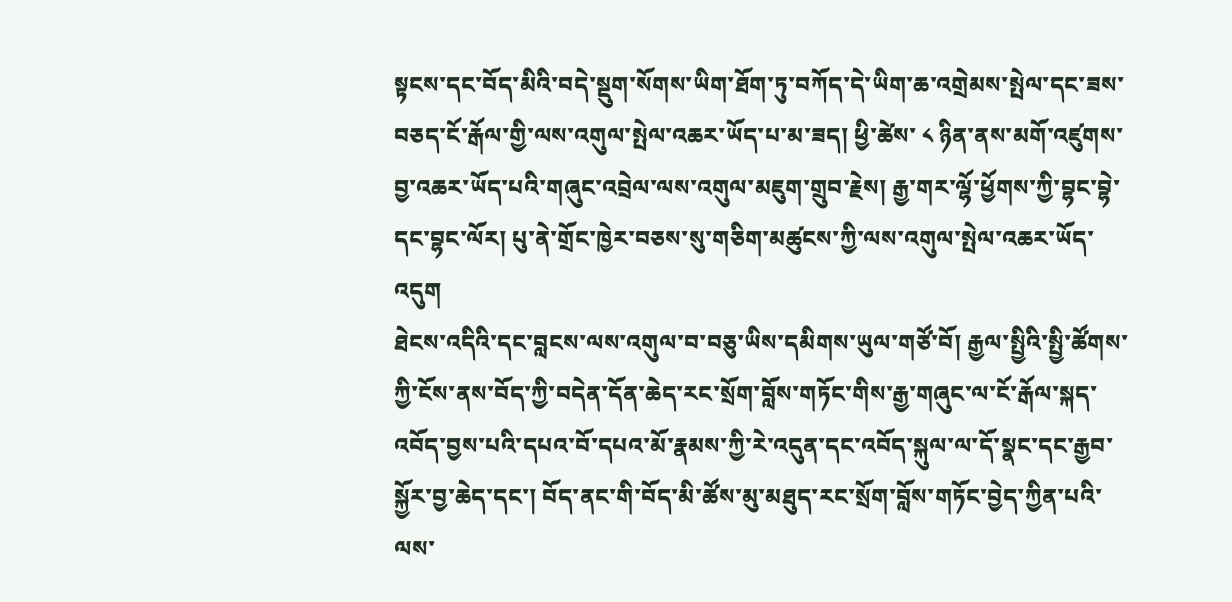སྟངས་དང་བོད་མིའི་བདེ་སྡུག་སོགས་ཡིག་ཐོག་ཏུ་བཀོད་དེ་ཡིག་ཆ་འགྲེམས་སྤེལ་དང་ཟས་བཅད་ངོ་རྒོལ་གྱི་ལས་འགུལ་སྤེལ་འཆར་ཡོད་པ་མ་ཟད། ཕྱི་ཚེས་ ༨ ཉིན་ནས་མགོ་འཛུགས་བྱ་འཆར་ཡོད་པའི་གཞུང་འབྲེལ་ལས་འགུལ་མཇུག་གྲུབ་རྗེས། རྒྱ་གར་ལྷོ་ཕྱོགས་ཀྱི་བྷང་བྷེ་དང་བྷང་ལོར། པུ་ནེ་གྲོང་ཁྱེར་བཅས་སུ་གཅིག་མཚུངས་ཀྱི་ལས་འགུལ་སྤེལ་འཆར་ཡོད་འདུག
ཐེངས་འདིའི་དང་བླངས་ལས་འགུལ་བ་བཅུ་ཡིས་དམིགས་ཡུལ་གཙོ་བོ། རྒྱལ་སྤྱིའི་སྤྱི་ཚོགས་ཀྱི་ངོས་ནས་བོད་ཀྱི་བདེན་དོན་ཆེད་རང་སྲོག་བློས་གཏོང་གིས་རྒྱ་གཞུང་ལ་ངོ་རྒོལ་སྐད་འབོད་བྱས་པའི་དཔའ་བོ་དཔའ་མོ་རྣམས་ཀྱི་རེ་འདུན་དང་འབོད་སྐུལ་ལ་དོ་སྣང་དང་རྒྱབ་སྐྱོར་བྱ་ཆེད་དང་། བོད་ནང་གི་བོད་མི་ཚོས་མུ་མཐུད་རང་སྲོག་བློས་གཏོང་བྱེད་ཀྱིན་པའི་ལས་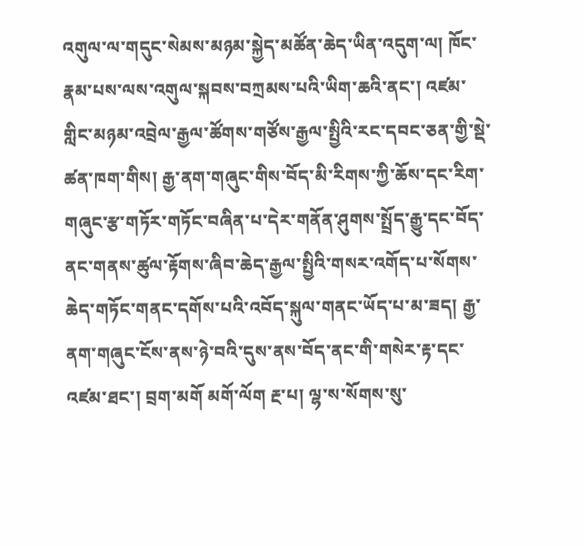འགུལ་ལ་གདུང་སེམས་མཉམ་སྐྱེད་མཚོན་ཆེད་ཡིན་འདུག་ལ། ཁོང་རྣམ་པས་ལས་འགུལ་སྐབས་བཀྲམས་པའི་ཡིག་ཆའི་ནང་། འཛམ་གླིང་མཉམ་འབྲེལ་རྒྱལ་ཚོགས་གཙོས་རྒྱལ་སྤྱིའི་རང་དབང་ཅན་གྱི་སྡེ་ཚན་ཁག་གིས། རྒྱ་ནག་གཞུང་གིས་བོད་མི་རིགས་ཀྱི་ཆོས་དང་རིག་གཞུང་རྩ་གཏོར་གཏོང་བཞིན་པ་དེར་གནོན་ཤུགས་སྤྲོད་རྒྱུ་དང་བོད་ནང་གནས་ཚུལ་རྟོགས་ཞིབ་ཆེད་རྒྱལ་སྤྱིའི་གསར་འགོད་པ་སོགས་ཆེད་གཏོང་གནང་དགོས་པའི་འབོད་སྐུལ་གནང་ཡོད་པ་མ་ཟད། རྒྱ་ནག་གཞུང་ངོས་ནས་ཉེ་བའི་དུས་ནས་བོད་ནང་གི་གསེར་རྟ་དང་འཛམ་ཐང་། བྲག་མགོ མགོ་ལོག རྔ་པ། ལྷ་ས་སོགས་སུ་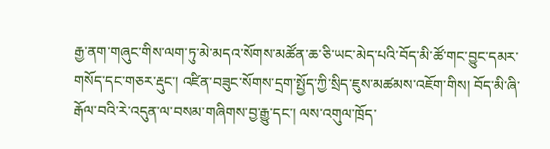རྒྱ་ནག་གཞུང་གིས་ལག་ཏུ་མེ་མདའ་སོགས་མཚོན་ཆ་ཅི་ཡང་མེད་པའི་བོད་མི་ཚོ་གང་བྱུང་དམར་གསོད་དང་གཅར་རྡུང་། འཛིན་བཟུང་སོགས་དྲག་སྤྱོད་ཀྱི་སྲིད་ཇུས་མཚམས་འཇོག་གིས། བོད་མི་ཞི་རྒོལ་བའི་རེ་འདུན་ལ་བསམ་གཞིགས་བྱ་རྒྱུ་དང་། ལས་འགུལ་ཁྲོད་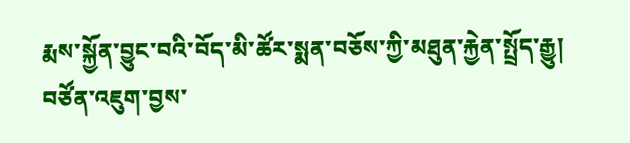རྨས་སྐྱོན་བྱུང་བའི་བོད་མི་ཚོར་སྨན་བཅོས་ཀྱི་མཐུན་རྐྱེན་སྤྲོད་རྒྱུ།  བཙོན་འཇུག་བྱས་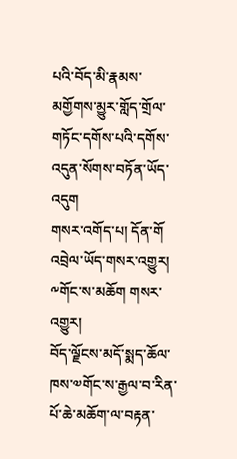པའི་བོད་མི་རྣམས་མགྱོགས་མྱུར་གློད་གྲོལ་གཏོང་དགོས་པའི་དགོས་འདུན་སོགས་བཏོན་ཡོད་འདུག
གསར་འགོད་པ། དོན་གོ
འབྲེལ་ཡོད་གསར་འགྱུར།
༸གོང་ས་མཆོག གསར་འགྱུར།
བོད་ལྗོངས་མདོ་སྨད་ཆོལ་ཁས་༧གོང་ས་རྒྱལ་བ་རིན་པོ་ཆེ་མཆོག་ལ་བརྟན་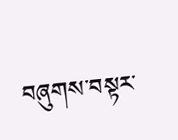བཞུགས་བསྟར་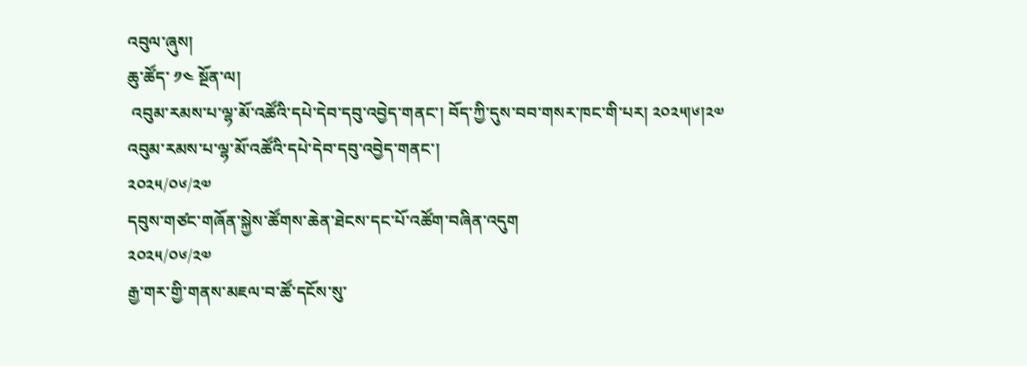འབུལ་ཞུས།
ཆུ་ཚོད་ ༡༤ སྔོན་ལ།
 འབུམ་རམས་པ་ལྷ་མོ་འཚོའི་དཔེ་དེབ་དབུ་འབྱེད་གནང་། བོད་ཀྱི་དུས་བབ་གསར་ཁང་གི་པར། ༢༠༢༥།༦།༢༧
འབུམ་རམས་པ་ལྷ་མོ་འཚོའི་དཔེ་དེབ་དབུ་འབྱེད་གནང་།
༢༠༢༥/༠༦/༢༧
དབུས་གཙང་གཞོན་སྐྱེས་ཚོགས་ཆེན་ཐེངས་དང་པོ་འཚོག་བཞིན་འདུག
༢༠༢༥/༠༦/༢༧
རྒྱ་གར་གྱི་གནས་མཇལ་བ་ཚོ་དངོས་སུ་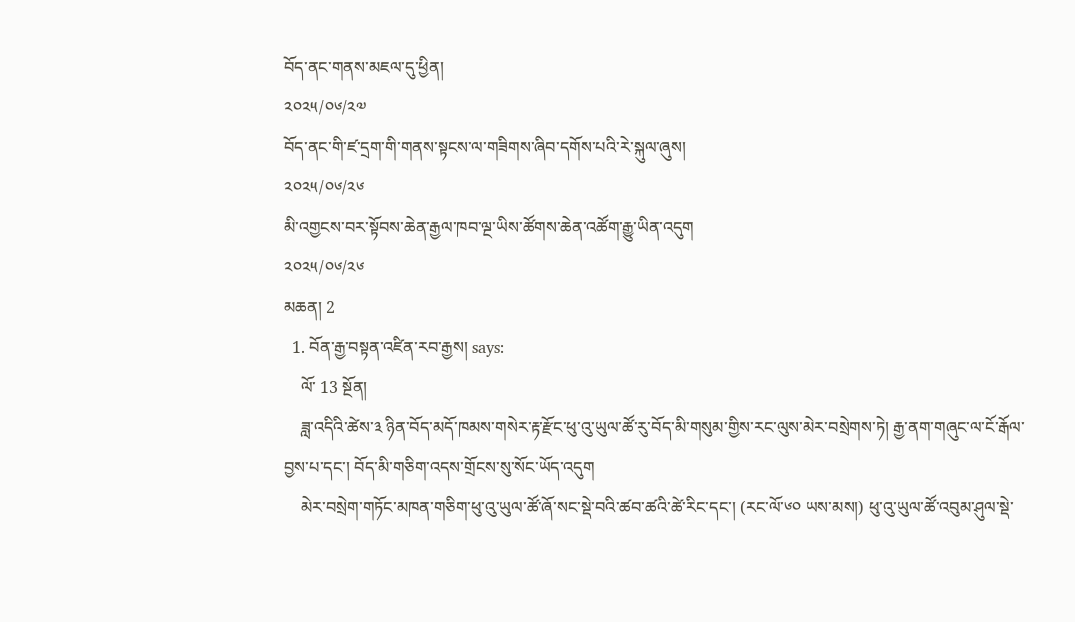བོད་ནང་གནས་མཇལ་དུ་ཕྱིན།
༢༠༢༥/༠༦/༢༧
བོད་ནང་གི་ཛ་དྲག་གི་གནས་སྟངས་ལ་གཟིགས་ཞིབ་དགོས་པའི་རེ་སྐུལ་ཞུས།
༢༠༢༥/༠༦/༢༦
མི་འགྱངས་བར་སྟོབས་ཆེན་རྒྱལ་ཁབ་ལྔ་ཡིས་ཚོགས་ཆེན་འཚོག་རྒྱུ་ཡིན་འདུག
༢༠༢༥/༠༦/༢༦
མཆན། 2
  1. བོན་རྒྱ་བསྟན་འཛིན་རབ་རྒྱས། says:
    ལོ་ 13 སྔོན།
    ཟླ་འདིའི་ཚེས་༣ ཉིན་བོད་མདོ་ཁམས་གསེར་རྟ་རྫོང་ཕུ་འུ་ཡུལ་ཚོ་རུ་བོད་མི་གསུམ་གྱིས་རང་ལུས་མེར་བསྲེགས་ཏེ། རྒྱ་ནག་གཞུང་ལ་ངོ་རྒོལ་བྱས་པ་དང་། བོད་མི་གཅིག་འདས་གྲོངས་སུ་སོང་ཡོད་འདུག
    མེར་བསྲེག་གཏོང་མཁན་གཅིག་ཕུ་འུ་ཡུལ་ཚོ་ཞོ་སང་སྡེ་བའི་ཚབ་ཚའི་ཚེ་རིང་དང་། (རང་ལོ་༦༠ ཡས་མས།) ཕུ་འུ་ཡུལ་ཚོ་འབུམ་ཤུལ་སྡེ་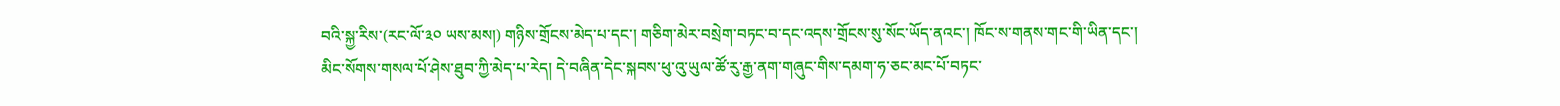བའི་སྐྱ་རིས་(རང་ལོ་༣༠ ཡས་མས།) གཉིས་གྲོངས་མེད་པ་དང་། གཅིག་མེར་བསྲེག་བཏང་བ་དང་འདས་གྲོངས་སུ་སོང་ཡོད་ནའང་། ཁོང་ས་གནས་གང་གི་ཡིན་དང་། མིང་སོགས་གསལ་པོ་ཤེས་ཐུབ་ཀྱི་མེད་པ་རེད། དེ་བཞིན་དེང་སྐབས་ཕུ་འུ་ཡུལ་ཚོ་རུ་རྒྱ་ནག་གཞུང་གིས་དམག་ཧ་ཅང་མང་པོ་བཏང་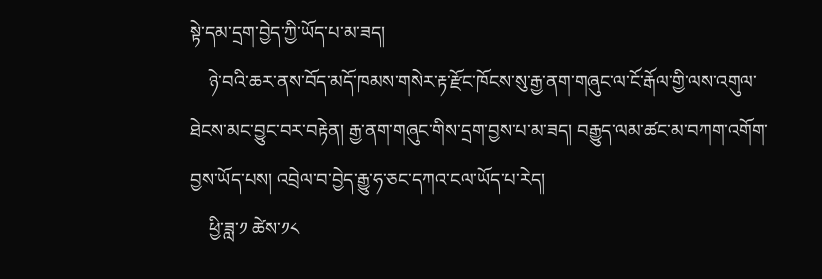སྟེ་དམ་དྲག་བྱེད་ཀྱི་ཡོད་པ་མ་ཟད།
    ཉེ་བའི་ཆར་ནས་བོད་མདོ་ཁམས་གསེར་རྟ་རྫོང་ཁོངས་སུ་རྒྱ་ནག་གཞུང་ལ་ངོ་རྒོལ་གྱི་ལས་འགུལ་ཐེངས་མང་བྱུང་བར་བརྟེན། རྒྱ་ནག་གཞུང་གིས་དྲག་བྱས་པ་མ་ཟད། བརྒྱུད་ལམ་ཚང་མ་བཀག་འགོག་བྱས་ཡོད་པས། འབྲེལ་བ་བྱེད་རྒྱུ་ཧ་ཅང་དཀའ་ངལ་ཡོད་པ་རེད།
    ཕྱི་ཟླ་༡ ཚེས་༡༨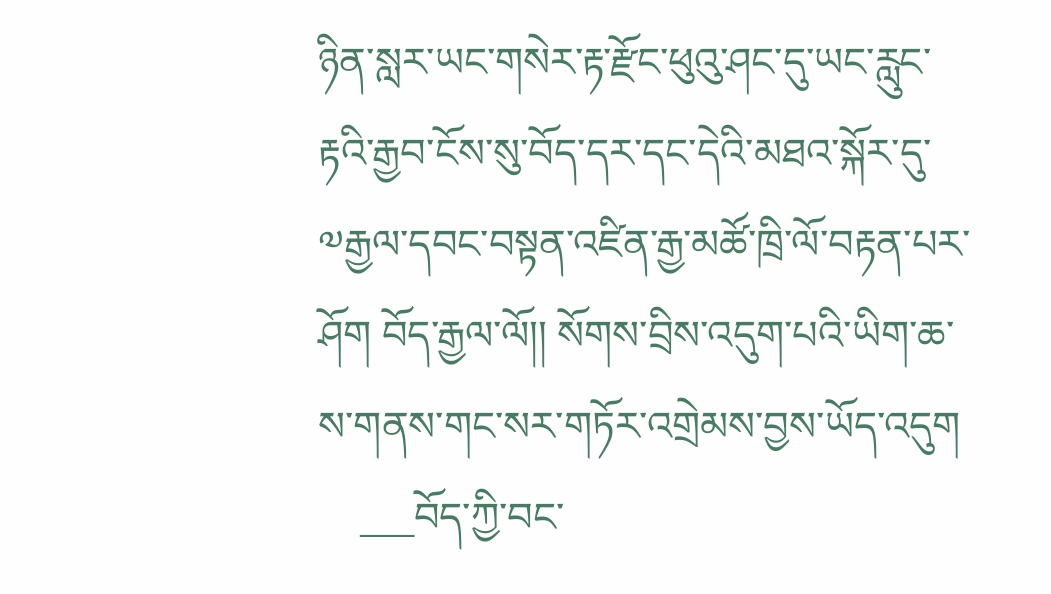ཉིན་སླར་ཡང་གསེར་རྟ་རྫོང་ཕུའུ་ཤང་དུ་ཡང་རླུང་རྟའི་རྒྱབ་ངོས་སུ་བོད་དར་དང་དེའི་མཐའ་སྐོར་དུ་༧རྒྱལ་དབང་བསྟན་འཛིན་རྒྱ་མཚོ་ཁྲི་ལོ་བརྟན་པར་ཤོག བོད་རྒྱལ་ལོ།། སོགས་བྲིས་འདུག་པའི་ཡིག་ཆ་ས་གནས་གང་སར་གཏོར་འགྲེམས་བྱས་ཡོད་འདུག
    ___བོད་ཀྱི་བང་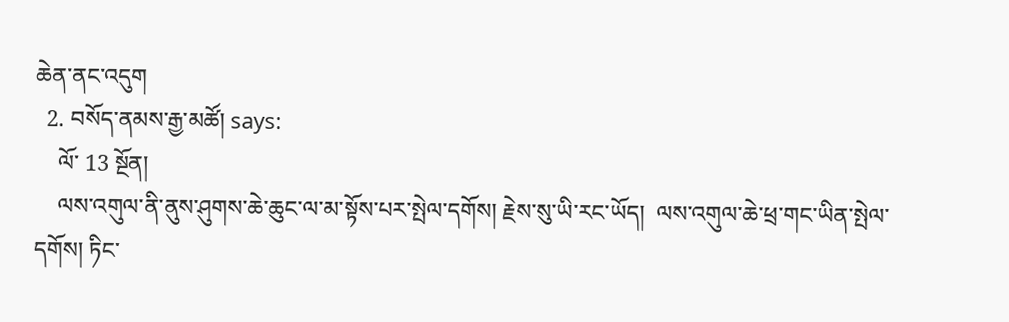ཆེན་ནང་འདུག
  2. བསོད་ནམས་རྒྱ་མཚོ། says:
    ལོ་ 13 སྔོན།
    ལས་འགུལ་ནི་ནུས་ཤུགས་ཆེ་ཆུང་ལ་མ་སྟོས་པར་སྤེལ་དགོས། རྗེས་སུ་ཡི་རང་ཡོད།  ལས་འགུལ་ཆེ་ཕྲ་གང་ཡིན་སྤེལ་དགོས། ཏིང་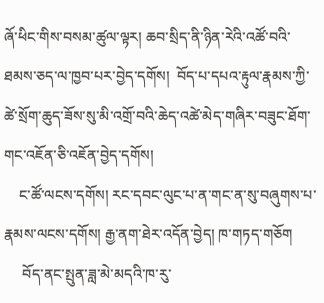ཞོ་ཕིང་གིས་བསམ་ཚུལ་ལྟར། ཆབ་སྲིད་ནི་ཉིན་རེའི་འཚོ་བའི་ཐམས་ཅད་ལ་ཁྱབ་པར་བྱེད་དགོས།  བོད་པ་དཔའ་རྟུལ་རྣམས་ཀྱི་ཚེ་སྲོག་ཆུད་ཟོས་སུ་མི་འགྲོ་བའི་ཆེད་འཚེ་མེད་གཞིར་བཟུང་ཐོག་གང་འཇོན་ཅི་འཇོན་བྱེད་དགོས།
    ང་ཚོ་ལངས་དགོས། རང་དབང་ལུང་པ་ན་གང་ན་སུ་བཞུགས་པ་རྣམས་ལངས་དགོས། རྒྱ་ནག་ཐེར་འདོན་བྱེད། ཁ་གཏད་གཅོག
     བོད་ནང་སྤུན་ཟླ་མེ་མདའི་ཁ་རུ་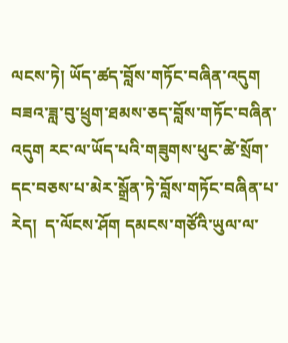ལངས་ཏེ། ཡོད་ཚད་བློས་གཏོང་བཞིན་འདུག བཟའ་ཟླ་བུ་ཕྲུག་ཐམས་ཅད་བློས་གཏོང་བཞིན་འདུག རང་ལ་ཡོད་པའི་གཟུགས་ཕུང་ཚེ་སྲོག་དང་བཅས་པ་མེར་སྒྲོན་ཏེ་བློས་གཏོང་བཞིན་པ་རེད།  ད་ལོངས་ཤོག དམངས་གཙོའི་ཡུལ་ལ་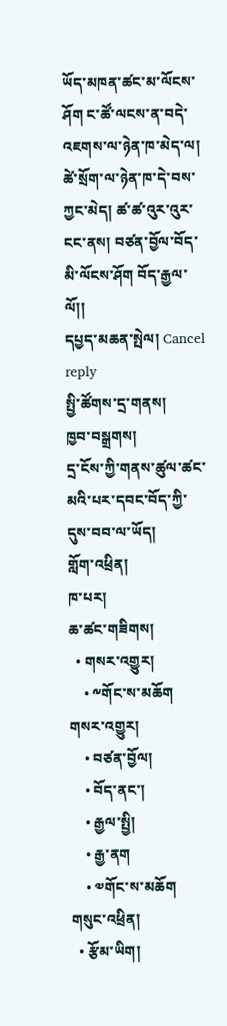ཡོད་མཁན་ཚང་མ་ལོངས་ཤོག ང་ཚོ་ལངས་ན་བདེ་འཇགས་ལ་ཉེན་ཁ་མེད་ལ། ཚེ་སྲོག་ལ་ཉེན་ཁ་དེ་བས་ཀྱང་མེད། ཚ་ཚ་འུར་འུར་ངང་ནས། བཙན་བྱོལ་བོད་མི་ལོངས་ཤོག བོད་རྒྱལ་ལོ།།
དཔྱད་མཆན་སྤེལ། Cancel reply
སྤྱི་ཚོགས་དྲ་གནས།
ཁྱབ་བསྒྲགས།
དྲ་ངོས་ཀྱི་གནས་ཚུལ་ཚང་མའི་པར་དབང་བོད་ཀྱི་དུས་བབ་ལ་ཡོད།
གློག་འཕྲིན།
ཁ་པར།
ཆ་ཚང་གཟིགས།
  • གསར་འགྱུར།
    • ༸གོང་ས་མཆོག གསར་འགྱུར།
    • བཙན་བྱོལ།
    • བོད་ནང་།
    • རྒྱལ་སྤྱི།
    • རྒྱ་ནག
    • ༧གོང་ས་མཆོག གསུང་འཕྲིན།
  • རྩོམ་ཡིག།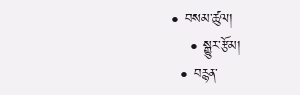• བསམ་ཚུལ།
    • སྒྱུར་རྩོམ།
  • བརྙན་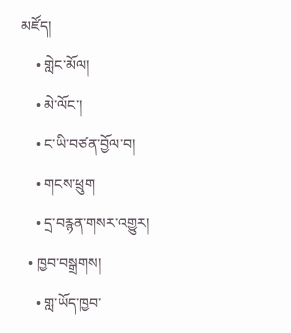མཛོད།
    • གླེང་མོལ།
    • མེ་ལོང་།
    • ང་ཡི་བཙན་བྱོལ་བ།
    • གངས་ཕྲུག
    • དྲ་བརྙན་གསར་འགྱུར།
  • ཁྱབ་བསྒྲགས།
    • གླ་ཡོད་ཁྱབ་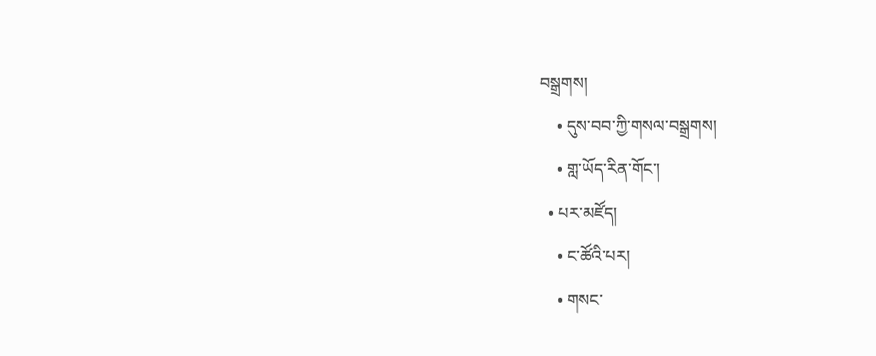བསྒྲགས།
    • དུས་བབ་ཀྱི་གསལ་བསྒྲགས།
    • གླ་ཡོད་རིན་གོང་།
  • པར་མཛོད།
    • ང་ཚོའི་པར།
    • གསང་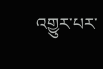འགྱུར་པར་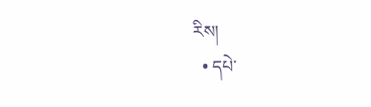རིས།
  • དཔེ་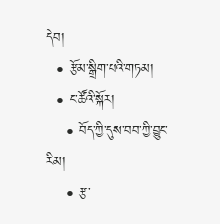དེབ།
  • རྩོམ་སྒྲིག་པའི་གཏམ།
  • ང་ཚོའི་སྐོར།
    • བོད་ཀྱི་དུས་བབ་ཀྱི་བྱུང་རིམ།
    • རྩ་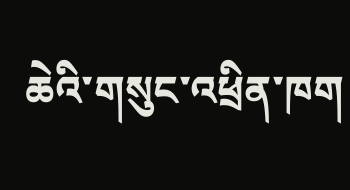ཆེའི་གསུང་འཕྲིན་ཁག